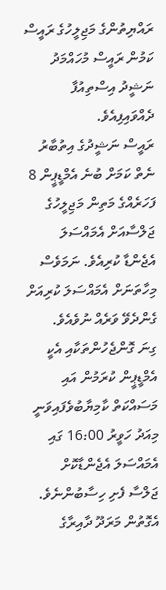ރައްޔިތުންގެ މަޖިލީހުގެ ރައީސް ކަމުން ރައީސް މުހައްމަދު ނަޝީދު އިސްތިއުފާ ދެއްވައިފިއެވެ.
ރައީސް ނަޝީދުގެ އިތުބާރު ނެތް ކަމަށް ބުނެ އެމްޑީޕީން 8 ފަހަރެއްގެ މަތިން މަޖިލީހުގެ ޖަލްސާއަށް އެމައްސަލަ އެޖެންޑާ ކުރިއެވެ. ނަމަވެސް މިހާތަނަށް އެމައްސަލަ ކުރިއަށް ގެންދެވޭ ވަރެއް ނުވެއެވެ.
ގިނަ ގޮންޖެހުންތަކާއި އެކީ އެމްޑީޕީން ކުރަމުން އައި މަސައްކަތް ކާމިޔާބުވެފައިވަނީ މިއަދު ހަވީރު 16:00 ގައި އެމައްސަލަ އެޖެންޑާކޮށް ޖަލްސާ ފެށި ހިސާބުންނެވެ. އެގޮތުން މަރަދޫ ދާއިރާގެ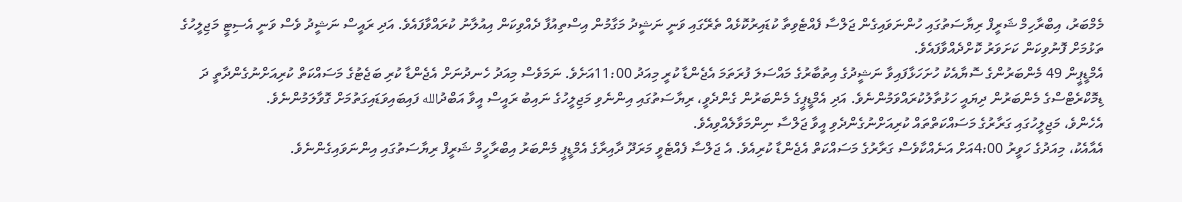މެމްބަރު، އިބްރާހިމް ޝަރީފް ރިޔާސަތުގައި ހުންނަވައިގެން ޖަލްސާ ފެއްޓެވިތާ ކުޑައިރުކޮޅެއް ތެރޭގައި ވަނީ ނަޝީދު މަގާމުން އިސްތިއުފާ ދެއްވިކަން އިއުލާނު ކުރައްވާފައެވެ. އަދި ރައީސް ނަޝީދު ވެސް ވަނީ އެސިޓީ މަޖިލީހުގެ ތަޅުމަށް ފޮނުވިކަން ކަށަވަރު ކޮށްދެއްވާފައެވެ.
އެމްޑީޕީން 49 މެންބަރުންގެ ސޮޔާއެކު ހުށަހަޅާފައިވާ ނަޝީދުގެ އިތުބާރުގެ މައްސަލަ ފުރަތަމަ އެޖެންޑާ ކުރީ މިއަދު 11:00އަށެވެ. ނަމަވެސް މިއަދު ހެނދުނަށް އެޖެންޑާ ކުރި ބަޖެޓުގެ މަސައްކަތް ކުރިއަށްނުގެންދާތީ ދަ ޑިމޮކްރެޓްސްގެ މެންބަރުން ދިޔައީ ހަޅުތާލުކުރައްވަމުންނެވެ. އަދި އެމްޑީޕީގެ މެންބަރުން ގެންދެވީ، ރިޔާސަތުގައި އިންނެވި މަޖިލީހުގެ ނައިބު ރައީސް އީވާ އަބްދުالله ފައިބައިވަޑައިގަތުމަށް ގޮވާލަމުންނެވެ.
އެހެންވެ، މަޖިލީހުގައި ގަރާރުގެ މަސައްކަތްތައް ކުރިއަށްނުގެންދެވި އީވާ ޖަލްސާ ނިންމަވާލެއްވިއެވެ.
އެއާއެކު، މިއަދުގެ ހަވީރު 4:00އަށް އަނެއްކާވެސް ގަރާރުގެ މަސައްކަތް އެޖެންޑާ ކުރިއެވެ. އެ ޖަލްސާ ފެއްޓެވީ މަރަދޫ ދާއިރާގެ އެމްޑީޕީ މެންބަރު އިބްރާހީމް ޝަރީފް ރިޔާސަތުގައި އިންނަވައިގެންނެވެ.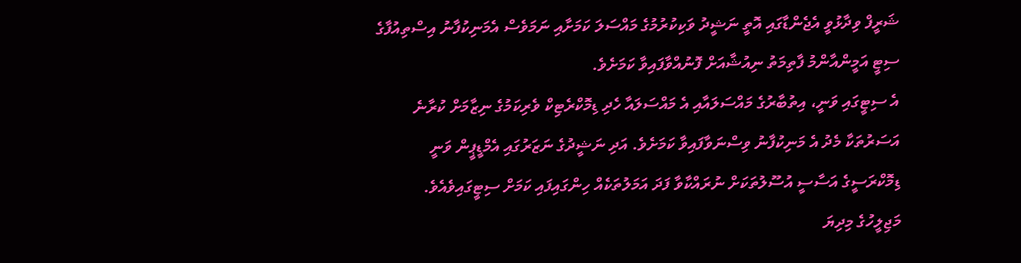ޝަރީފް ވިދާޅުވީ އެޖެންޑާގައި އޮތީ ނަޝީދު ވަކިކުރުމުގެ މައްސަލަ ކަމަށާއި ނަމަވެސް އެމަނިކުފާނު އިސްތިއުފާގެ ސިޓީ އަމީންއާންމު ފާތިމަތު ނިއުޝާއަށް ފޮނުއްވާފައިވާ ކަމަށެވެ.
އެ ސިޓީގައި ވަނީ، އިތުބާރުގެ މައްސަލައާއި އެ މައްސަލައާ ހެދި ޑިމޮކްރެޓިކް ވެރިކަމުގެ ނިޒާމަށް ކުރާނެ އަސަރުތަކާ މެދު އެ މަނިކުފާނު ވިސްނަވާފައިވާ ކަމަށެވެ. އަދި ނަޝީދުގެ ނަޒަރުގައި އެމްޑީޕީން ވަނީ ޑިމޮކްރަސީގެ އަސާސީ އުސޫލުތަކަށް ނުރައްކާވާ ފަދަ އަމަލުތަކެއް ހިންގައިފައި ކަމަށް ސިޓީގައިވެއެވެ.
މަޖިލީހުގެ މިދިޔަ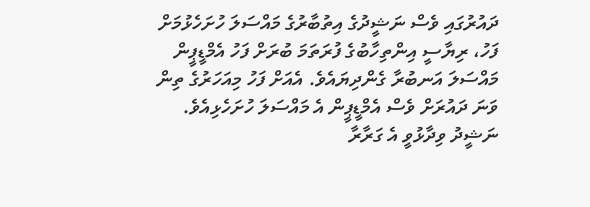ދައުރުގައި ވެސް ނަޝީދުގެ އިތުބާރުގެ މައްސަލަ ހުށަހެޅުމަށް ފަހު، ރިޔާސީ އިންތިހާބުގެ ފުރަތަމަ ބުރަށް ފަހު އެމްޑީޕީން މައްސަލަ އަނބުރާ ގެންދިޔައެވެ. އެއަށް ފަހު މިއަހަރުގެ ތިން ވަނަ ދައުރަށް ވެސް އެމްޑީޕީން އެ މައްސަލަ ހުށަހެޅިއެވެ.
ނަޝީދު ވިދާޅުވީ އެ ގަރާރާ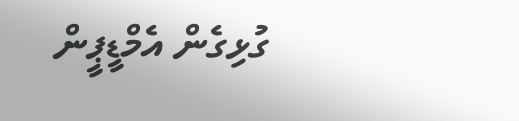ގުޅިގެން އެމްޑީޕީން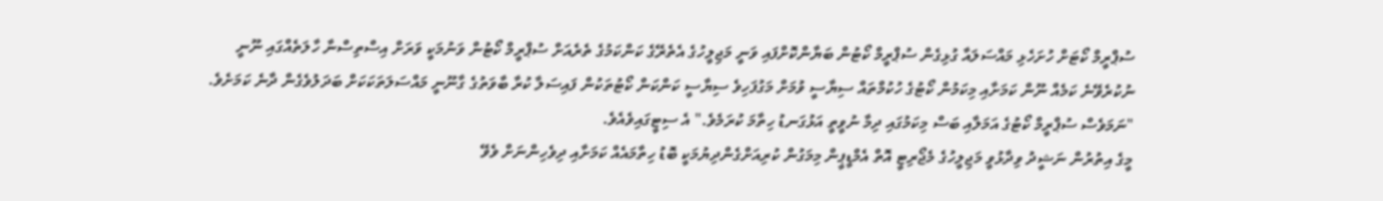ސުޕްރީމް ކޯޓަށް ހުށަހެޅި މައްސަލައާ ގުޅިގެން ސުޕްރީމް ކޯޓުން ބަޔާންކޮށްފައި ވަނީ މަޖިލީހުގެ އެތެރޭގެ ކަންކަމުގެ ތެރެއަށް ސުޕްރީމް ކޯޓުން ވަނުމަކީ ވަރަށް އިސްތިސްނާ ހާލަތެއްގައި ނޫނީ ނުކުރެވޭނެ ކަމެއް ނޫން ކަމަށާއި މިކަމުން ކޯޓުގެ ހުކުމްތައް ސިޔާސީ ވުމަށް މަގުފަހިވެ ސިޔާސީ ކަންކަން ކޯޓުތަކުން ފައިސަލާ ކުރާ ބާވަތުގެ ގާނޫނީ މައްސަލަތަކަކަށް ބަދަލުވެގެން ދާނެ ކަމަށެވެ.
"ނަމަވެސް ސުޕްރީމް ކޯޓުގެ އަމަލާއި ބަސް މިކަމުގައި ދިމާ ނުވީތީ އަޅުގަނޑު ހިތާމަ ކުރަމެވެ." އެ ސިޓީގައިވެއެވެ.
މީގެ އިތުރުން ނަޝީދު ވިދާޅުވީ މަޖިލީހުގެ މެޖޯރިޓީ އޮތް އެމްޑީޕީން މިމަގުން ކުރިއަށްގެންދިޔުމަކީ ބޮޑު ހިތާމައެއް ކަމަށާއި ދިވެހިންނަށް ވެވޭ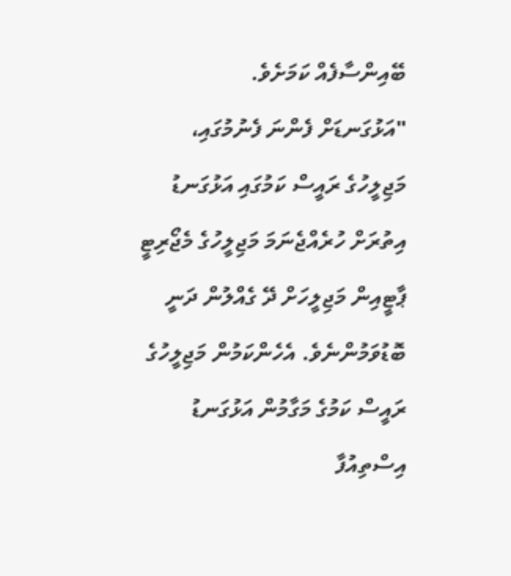ބޭއިންސާފެއް ކަމަށެވެ.
"އަޅުގަނޑަށް ފެންނަ ފެނުމުގައި، މަޖިލީހުގެ ރައީސް ކަމުގައި އަޅުގަނޑު އިތުރަށް ހުރެއްޖެނަމަ މަޖިލީހުގެ މެޖޯރިޓީ ޕާޓީއިން މަޖިލީހަށް ދޭ ގެއްލުން ދަނީ ބޮޑުވަމުންނެވެ. އެހެންކަމުން މަޖިލީހުގެ ރައީސް ކަމުގެ މަގާމުން އަޅުގަނޑު އިސްތިއުފާ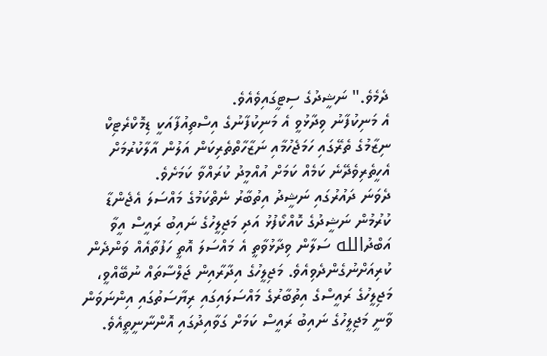ދެމެވެ." ނަޝީދުގެ ސިޓީގައިވެއެވެ.
އެ މަނިކުފާނު ވިދާޅުވީ އެ މަނިކުފާނުގެ އިސްތިއުފާއަކީ ޑިމޮކްރެޓިކް ނިޒާމުގެ ތެރޭގައި ހަމަޖެހުމާއި ނަޒާހާތްތެރިކަން އަލުން އާލާކުރުމަށް އެހީތެރިވެދޭނެ ކަމެއް ކަމަށް އުއްމީދު ކުރައްވާ ކަމަށެވެ.
ދެވަނަ ދައުރުގައި ނަޝީދު އިތުބާރު ނެތްކަމުގެ މައްސަލަ އެޖެންޑާ ކުރުމުން ނަޝީދުގެ ކޮއްކޯފުޅު އަދި މަޖިލީހުގެ ނައިބު ރައީސް އީވާ އަބްދުالله ސަލާން ވިދާޅުވާތީ އެ މައްސަލަ އޮތީ ހަފުތާއެއް ވަންދެން ކުރިއަށްނުގެންދެވިއެވެ. މަޖިލީހުގެ އިދާރާއިން ޖަލްސާތައް ނުބޭއްވީ، މަޖިލީހުގެ ރައީސްގެ އިތުބާރުގެ މައްސަލައިގައި ރިޔާސަތުގައި އިންނަވަން ވާނީ މަޖިލީހުގެ ނައިބު ރައީސް ކަމަށް ގަވާއިދުގައި އޮންނާނީތީއެވެ.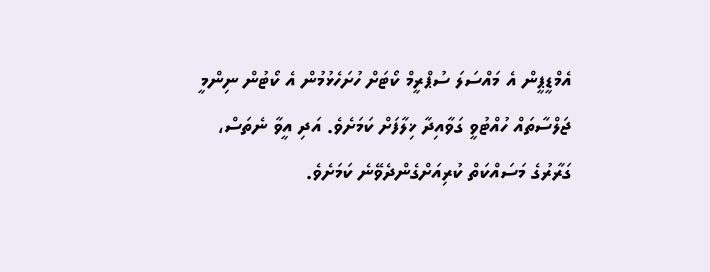އެމްޑީޕީން އެ މައްސަލަ ސުޕްރީމް ކޯޓަށް ހުށަހެޅުމުން އެ ކޯޓުން ނިންމީ ޖަލްސާތައް ހުއްޓުވީ ގަވާއިދާ ޚިލާފަށް ކަމަށެވެ. އަދި އީވާ ނެތަސް، ގަރާރުގެ މަސައްކަތް ކުރިއަށްގެންދެވޭނެ ކަމަށެވެ.